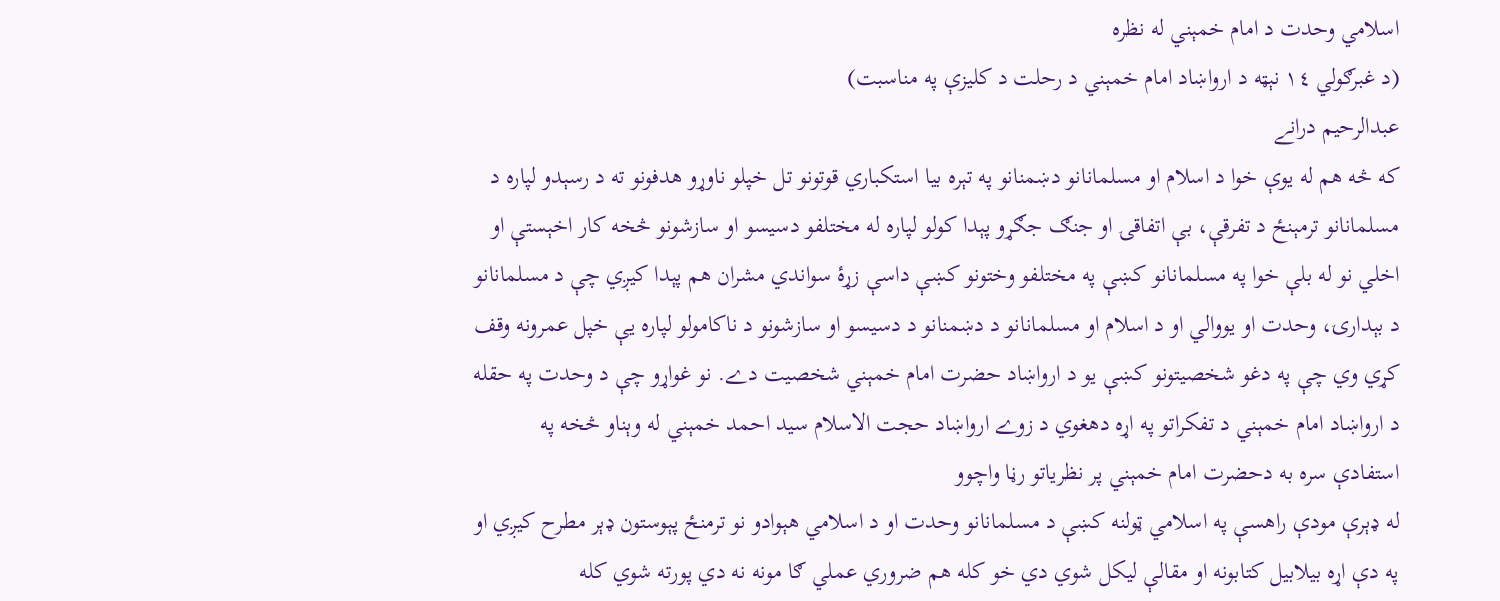اسلامي وحدت د امام خمېني له نظره
(د غبرګولي ١٤ نېټه د ارواښاد امام خمېني د رحلت د کليزې په مناسبت)
عبدالرحيم درانے
که څه هم له يوې خوا د اسلام او مسلمانانو دښمنانو په تېره بيا استکباري قوتونو تل خپلو ناوړو هدفونو ته د رسېدو لپاره د مسلمانانو ترمېنځ د تفرقې، بې اتفاقۍ او جنګ جګړو پېدا کولو لپاره له مختلفو دسيسو او سازشونو څخه کار اخېستې او اخلي نو له بلې خوا په مسلمانانو کښې په مختلفو وختونو کښې داسې زړۀ سواندي مشران هم پېدا کيږي چې د مسلمانانو د بېدارۍ، وحدت او يووالي او د اسلام او مسلمانانو د دښمنانو د دسيسو او سازشونو د ناکامولو لپاره يې خپل عمرونه وقف کړي وي چې په دغو شخصيتونو کښې يو د ارواښاد حضرت امام خمېني شخصيت دے. نو غواړو چې د وحدت په حقله د ارواښاد امام خمېني د تفکراتو په اړه دهغوي د زوے ارواښاد حجت الاسلام سيد احمد خمېني له وېناو څخه په استفادې سره به دحضرت امام خمېني پر نظرياتو رڼا واچوو
له ډېرې مودې راهسې په اسلامي ټولنه کښې د مسلمانانو وحدت او د اسلامي هېوادو نو ترمنځ پېوستون ډېر مطرح کيږي او په دې اړه بيلابيل کتابونه او مقالې ليکل شوي دي خو کله هم ضروري عملي ګا مونه نه دي پورته شوي کله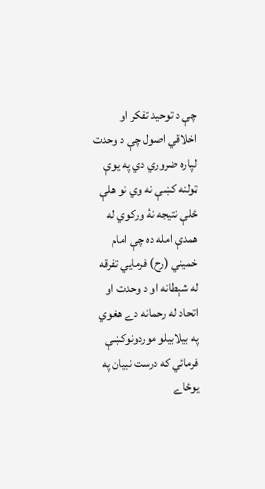چې د توحيد تفکر او اخلاقي اصول چې د وحدت لپاره ضروري دي په يوې ټولنه کښې نه وي نو هلې ځلې نتيجه نۀ ورکوي له همدې امله ده چې امام خميني (رح) فرمايي تفرقه له شېطانه او د وحدت او اتحاد له رحمانه دے هغوي په بيلابيلو موردونوکښې فرمائي که درست نبيان په يوځاے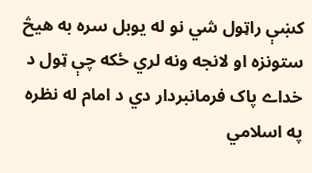کښې راټول شي نو له يوبل سره به هيڅ ستونزه او لانجه ونه لري ځکه چې ټول د خداے پاک فرمانبردار دي د امام له نظره په اسلامي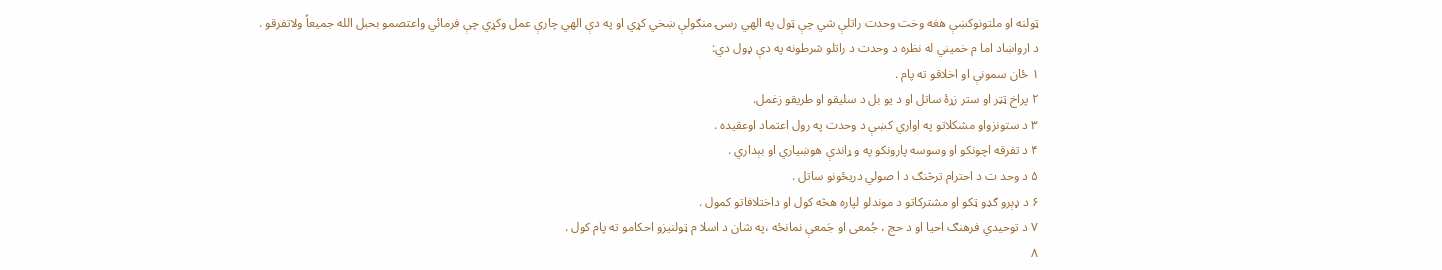ټولنه او ملتونوکښې هغه وخت وحدت راتلې شي چې ټول په الهي رسۍ منګولې ښخي کړي او په دې الهي چارې عمل وکړي چې فرمائي واعتصمو بحبل الله جميعاً ولاتفرقو .
د ارواښاد اما م خميني له نظره د وحدت د راتلو شرطونه په دې ډول دي:
۱ ځان سمونې او اخلاقو ته پام .
۲ پراخ ټټر او ستر زړۀ ساتل او د يو بل د سليقو او طريقو زغمل.
۳ د ستونزواو مشکلاتو په اواري کښې د وحدت په رول اعتماد اوعقيده .
۴ د تفرقه اچونکو او وسوسه پارونکو په و ړاندې هوښياري او بېداري .
۵ د وحد ت د احترام ترڅنګ د ا صولي دريځونو ساتل .
۶ د ډېرو ګډو ټکو او مشترکاتو د موندلو لپاره هڅه کول او داختلافاتو کمول .
۷ د توحيدي فرهنګ احيا او د حج ، جُمعی او جَمعې نمانځه ،په شان د اسلا م ټولنيزو احکامو ته پام کول .
۸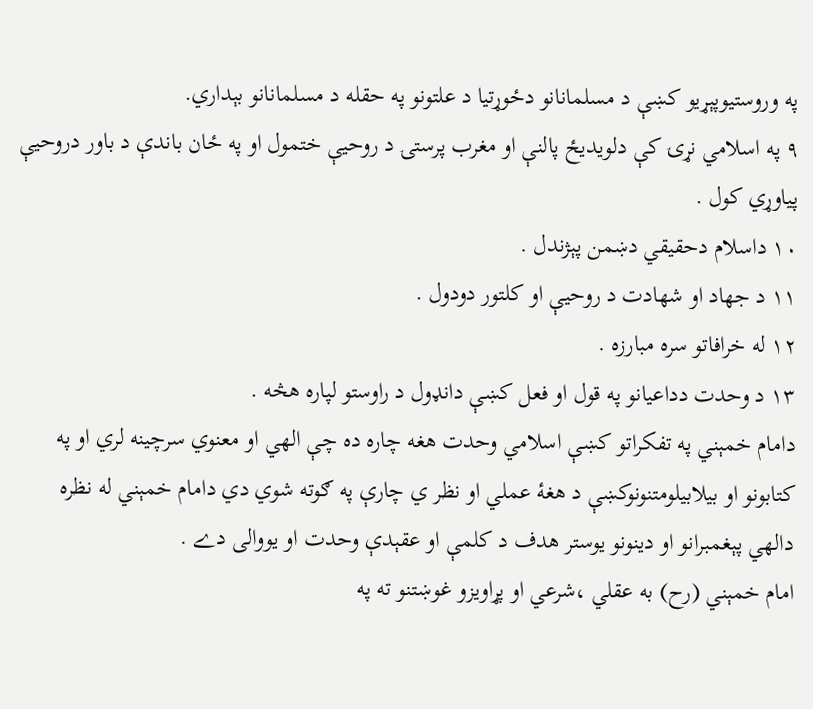په وروستيوپېړيو کښې د مسلمانانو دځوړتيا د علتونو په حقله د مسلمانانو بېداري.
۹ په اسلامي نړۍ کې دلويديځ پالنې او مغرب پرستۍ د روحيې ختمول او په ځان باندې د باور دروحيې پياوړي کول .
۱۰ داسلام دحقيقي دښمن پېژندل .
۱۱ د جهاد او شهادت د روحيې او کلتور دودول .
۱۲ له خرافاتو سره مبارزه .
۱۳ د وحدت دداعيانو په قول او فعل کښې دانډول د راوستو لپاره هڅه .
دامام خمېني په تفکراتو کښې اسلامي وحدت هغه چاره ده چې الهي او معنوي سرچينه لري او په کتابونو او بيلابيلومتنونوکښې د هغۀ عملي او نظر ي چارې په ګوته شوي دي دامام خمېني له نظره دالهي پېغمبرانو او دينونو يوستر هدف د کلمې او عقېدې وحدت او يووالی دے .
امام خمېني (رح) به عقلي ،شرعي او پړاويزو غوښتنو ته په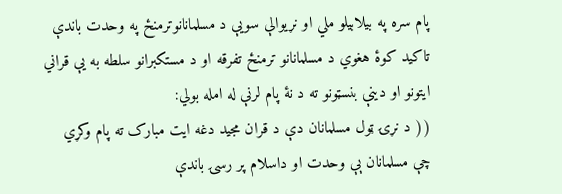پام سره په بيلابيلو ملي او نړيوالې سويې د مسلمانانوترمنځ په وحدت باندې تاکيد کوۀ هغوي د مسلمانانو ترمنځ تفرقه او د مستکبرانو سلطه به يې قراني ايتونو او دينې بنسټونو ته د نۀ پام لرنې له امله بولي:
(( د نړۍ ټول مسلمانان دې د قران مجيد دغه ايت مبارک ته پام وکړي چې مسلمانان ېې وحدت او داسلام پر رسۍ باندې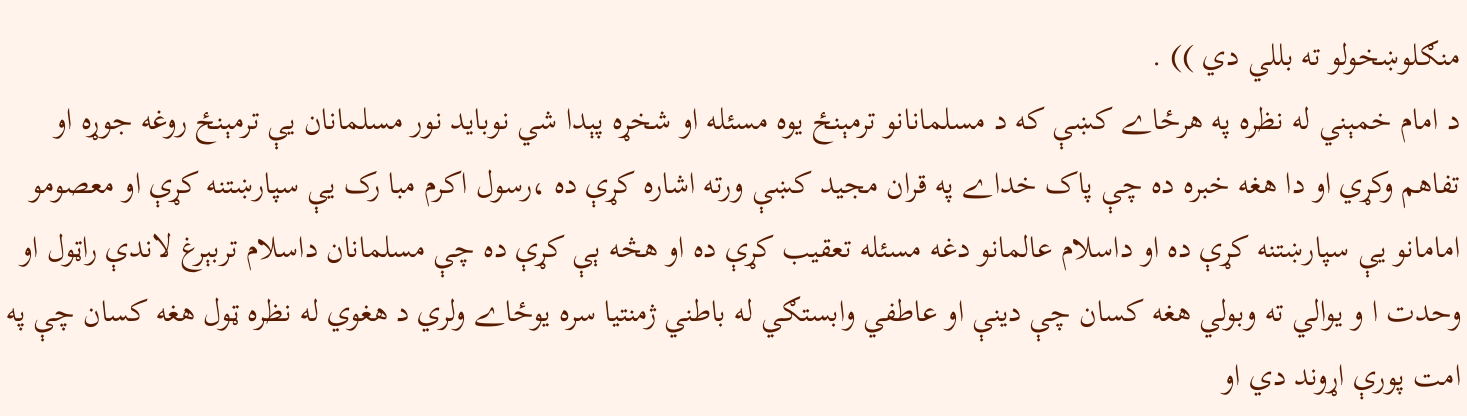منګلوښخولو ته بللي دي )) .
د امام خمېني له نظره په هرځاے کښې که د مسلمانانو ترمېنځ يوه مسئله او شخړه پېدا شي نوبايد نور مسلمانان يې ترمېنځ روغه جوړه او تفاهم وکړي او دا هغه خبره ده چې پاک خداے په قران مجيد کښې ورته اشاره کړې ده ،رسول اکرم مبا رک يې سپارښتنه کړې او معصومو امامانو يې سپارښتنه کړې ده او داسلام عالمانو دغه مسئله تعقيب کړې ده او هڅه ېې کړې ده چې مسلمانان داسلام تربېرغ لاندې راټول او وحدت ا و يوالي ته وبولي هغه کسان چې دينې او عاطفي وابستګي له باطني ژمنتيا سره يوځاے ولري د هغوي له نظره ټول هغه کسان چې په امت پورې اړوند دي او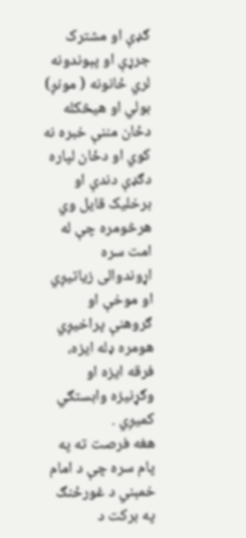ګډې او مشترک جرړې او پېوندونه لري ځانونه ( مونږ) بولي او هيڅکله دځان مننې خبره نه کوي او دځان لپاره دګډې دندې او برخليک قايل وي هرڅومره چې له امت سره اړوندوالی زياتيږي او موخې او ګروهنې پراخيږي هومره ډله ايزه، فرقه ايزه او وګړنيزه وابستګي کميږي .
هغه فرصت ته په پام سره چې د امام خمېني د غورځنګ په برکت د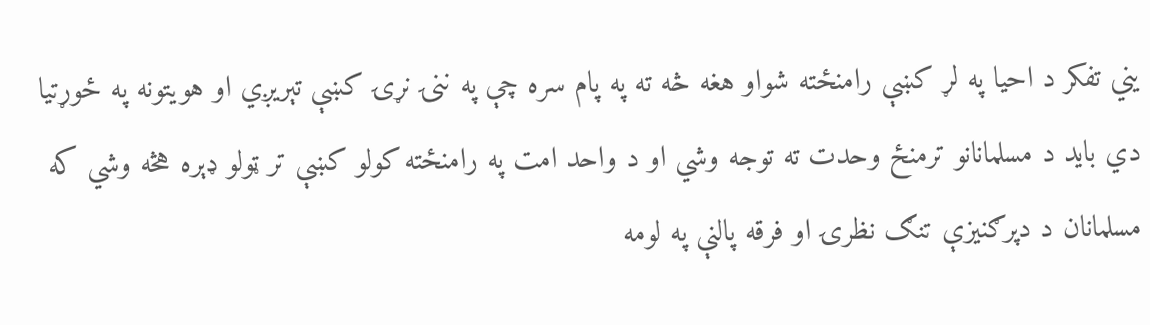يني تفکر د احيا په لړ کښې رامنځته شواو هغه څه ته په پام سره چې په ننۍ نړۍ کښې تېريږي او هويتونه په ځوړتيا دي بايد د مسلمانانو ترمنځ وحدت ته توجه وشي او د واحد امت په رامنځته کولو کښې تر ټولو ډېره هڅه وشي که مسلمانان د دپرګنيزې تنګ نظرۍ او فرقه پالنې په لومه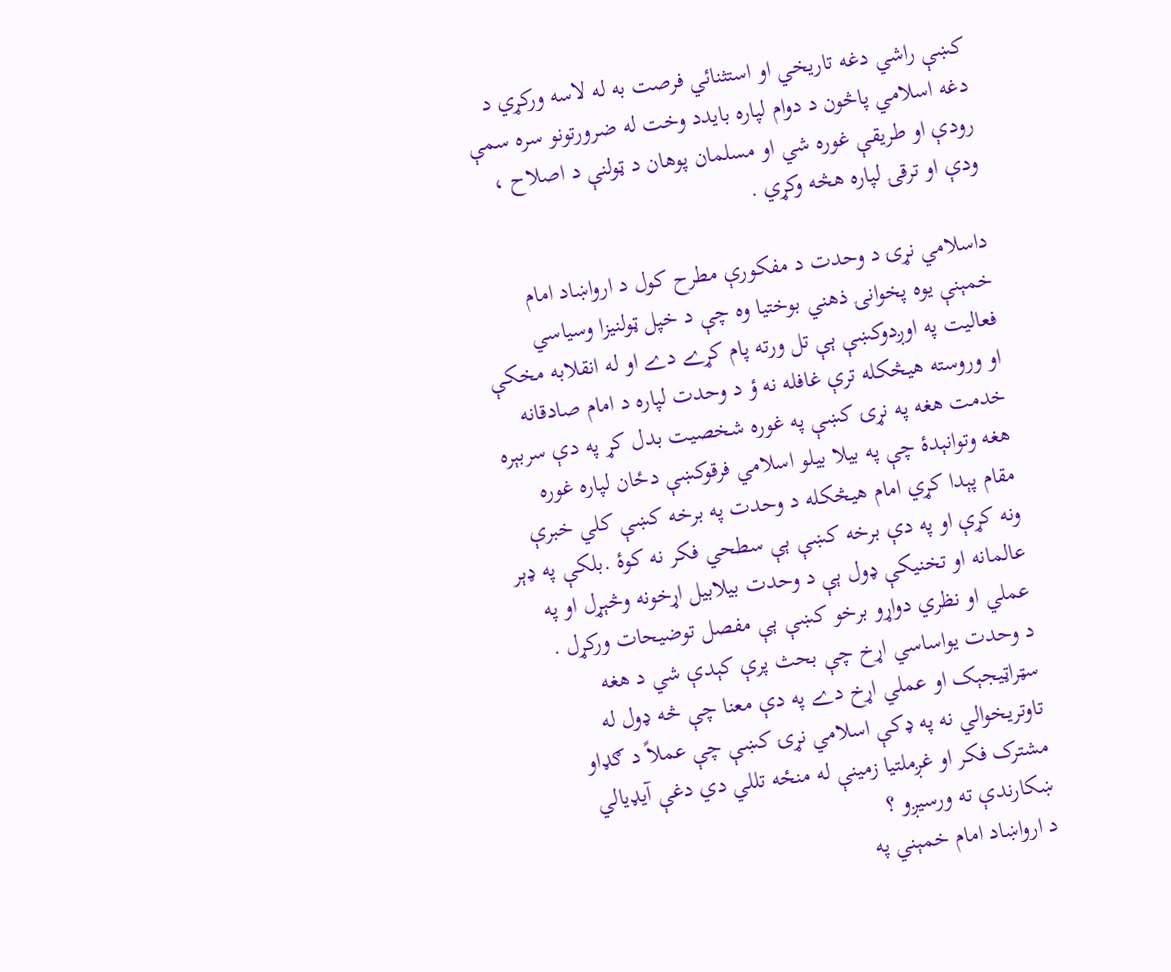کښې راشي دغه تاريخي او استثنائي فرصت به له لاسه ورکړي د دغه اسلامي پاڅون د دوام لپاره بايدد وخت له ضرورتونو سره سمې رودې او طريقې غوره شي او مسلمان پوهان د ټولنې د اصلاح ، ودې او ترقۍ لپاره هڅه وکړي .

داسلامي نړۍ د وحدت د مفکورې مطرح کول د ارواښاد امام خمېنې يوه پخوانۍ ذهني بوختيا وه چې د خپل ټولنيزا وسياسي فعاليت په اوږدوکښې ېې تل ورته پام کړے دے او له انقلابه مخکې او وروسته هيڅکله ترې غافله نه ؤ د وحدت لپاره د امام صادقانه خدمت هغه په نړۍ کښې په غوره شخصيت بدل کړ په دې سربېره هغه وتوانېدۀ چې په بيلا بيلو اسلامي فرقوکښې دځان لپاره غوره مقام پېدا کړي امام هيڅکله د وحدت په برخه کښې کلي خبرې ونه کړې او په دې برخه کښې ېې سطحي فکر نه کوۀ .بلکې په ډېر عالمانه او تخنيکې ډول ېې د وحدت بيلابيل اړخونه وڅېړل او په عملي او نظري دواړو برخو کښې ېې مفصل توضيحات ورکړل .
د وحدت يواساسي اړخ چې بحث پرې کېدې شي د هغه سټراټيجېک او عملي اړخ دے په دې معنا چې څه ډول له تاوتريخوالي نه په ډکې اسلامي نړۍ کښې چې عملاً د ګډاو مشترک فکر او غږملتيا زمينې له منځه تللي دي دغې آيډيالي ښکارندې ته ورسيږو ؟
د ارواښاد امام خمېني په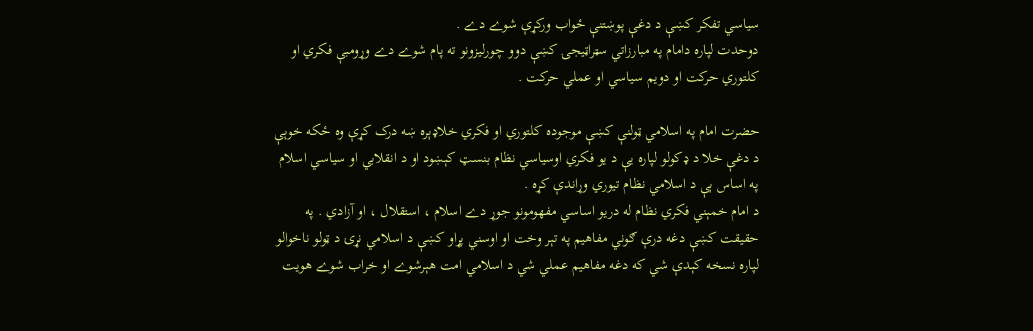سياسي تفکر کښې د دغې پوښتنې ځواب ورکړې شوے دے .
دوحدت لپاره دامام په مبارزاتي سټراټيجۍ کښې دوو چورليزونو ته پام شوے دے وړومبې فکري او کلتوري حرکت او دويم سياسي او عملي حرکت .

حضرت امام په اسلامي ټولنې کښې موجوده کلتوري او فکري خلاډېره ښه درک کړې وه ځکه خوېې د دغې خلا د ډکولو لپاره يې د يو فکري اوسياسي نظام بنسټ کېښود او د انقلابي او سياسي اسلام په اساس ېې د اسلامي نظام تيوري وړاندې کړه .
د امام خمېني فکري نظام له دريو اساسي مفهومونو جوړ دے اسلام ، استقلال ، او آزادي . په حقيقت کښې دغه درې ګوني مفاهيم په تېر وخت او اوسني پړاو کښې د اسلامي نړۍ د ټولو ناخوالو لپاره نسخه کېدې شي که دغه مفاهيم عملي شي د اسلامي امت هېرشوے او خراب شوے هويت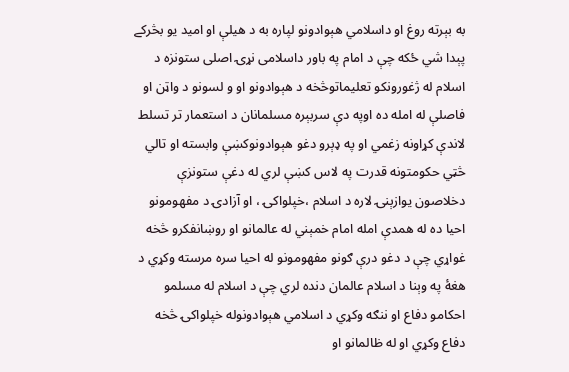به بېرته روغ او داسلامي هېوادونو لپاره به د هيلې او اميد يو بڅرکے پېدا شي ځکه چې د امام په باور داسلامی نړۍ اصلی ستونزه د اسلام له ژغورونکو تعليماتوڅخه د هېوادونو او و لسونو د واټن او فاصلې له امله ده اوپه دې سربېره مسلمانان د استعمار تر تسلط لاندې کړاونه زغمي او په ډېرو دغو هېوادونوکښې وابسته او تالي څټي حکومتونه قدرت په لاس کښې لري له دغې ستونزې دخلاصون يوازېنۍ لاره د اسلام ،خپلواکۍ ، او آزادۍ د مفهومونو احيا ده له همدې امله امام خمېني له عالمانو او روښانفکرو څخه غواړي چې د دغو درې ګونو مفهومونو له احيا سره مرسته وکړي د هغۀ په وېنا د اسلام عالمان دنده لري چې د اسلام له مسلمو احکامو دفاع او ننګه وکړي د اسلامي هېوادونوله خپلواکۍ څخه دفاع وکړي او له ظالمانو او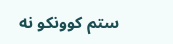ستم کوونکو نه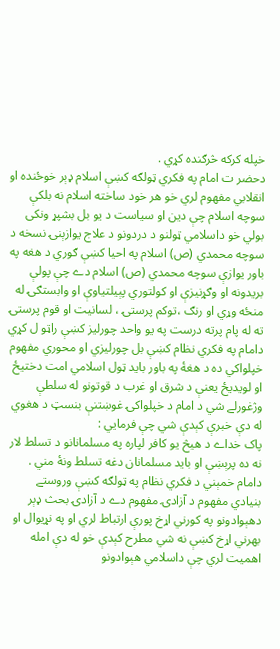خپله کرکه څرګنده کړي .
دحضر ت امام په فکري ټولګه کښې اسلام ډېر خوځنده او انقلابي مفهوم لري خو هر خود ساخته اسلام نه بلکې سوچه اسلام چې دين او سياست د يو بل بشپړ ونکی بولي خو داسلامي ټولنو د دردونو د علاج يوازېنۍ نسخه د سوچه محمدي (ص) اسلام په احيا کښې ګوري د هغه په باور يوازې سوچه محمدي (ص) اسلام دے چې پولې بريدونه او وګړنيزې او کولتوري پېيلتياوې او وابستګۍ له منځه وړي او رنګ ،توکم پرستۍ ، لسانيت او قوم پرستۍ ته له پام پرته درست په يو واحد چورليز کښې راټو ل کړي دامام په فکري نظام کښې بل چورليزي او محوري مفهوم خپلواکي ده د هغۀ په باور بايد ټول اسلامي امت دختيځ او لويديځ يعنې د شرق او غرب د قوتونو له سلطې وژغورلے شي د امام د خپلواکۍ غوښتنې بنسټ د هغوي له دې خبرې کېدې شي چې فرمايي :
پاک خداے د هيڅ يو کافر لپاره په مسلمانانو د تسلط لار نه ده پرېښې او بايد مسلمانان دغه تسلط ونۀ مني .
دامام خمېني د فکري نظام په ټولګه کښې وروستے بنيادي مفهوم د آزادۍ مفهوم دے د آزادۍ بحث ډېر دهېوادونو په کورني اړخ پورې ارتباط لري او په نړيوال او بهرني اړخ کښې نه شي مطرح کېدې خو له دې امله اهميت لري چې داسلامي هېوادونو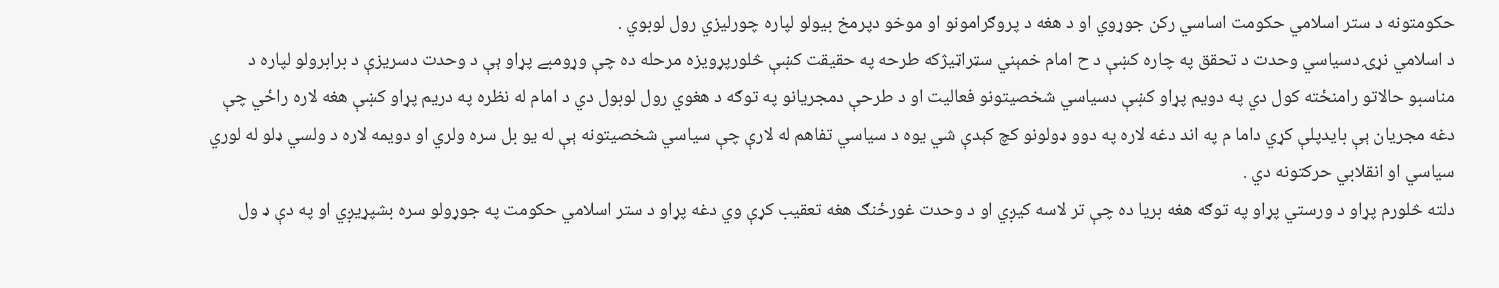حکومتونه د ستر اسلامي حکومت اساسي رکن جوړوي او د هغه د پروګرامونو او موخو دپرمخ بيولو لپاره چورليزي رول لوبوي .
د اسلامي نړۍ دسياسي وحدت د تحقق په چاره کښې د ح امام خمېني سټراټيژکه طرحه په حقيقت کښې څلورپړويزه مرحله ده چې وړومبے پړاو ېې د وحدت دسريزې د برابرولو لپاره د مناسبو حالاتو رامنځته کول دي په دويم پړاو کښې دسياسي شخصيتونو فعاليت او د طرحې دمجريانو په توګه د هغوي رول لوبول دي د امام له نظره په دريم پړاو کښې هغه لاره راځي چې دغه مجريان ېې بايدپلې کړي داما م په اند دغه لاره په دوو ډولونو کچ کېدې شي يوه د سياسي تفاهم له لارې چې سياسي شخصيتونه ېې له يو بل سره ولري او دويمه لاره د ولسي ډلو له لوري سياسي او انقلابي حرکتونه دي .
دلته څلورم پړاو د ورستي پړاو په توګه هغه بريا ده چې تر لاسه کيږي او د وحدت غورځنګ هغه تعقيب کړې وي دغه پړاو د ستر اسلامي حکومت په جوړولو سره بشپړيږي او په دې ډ ول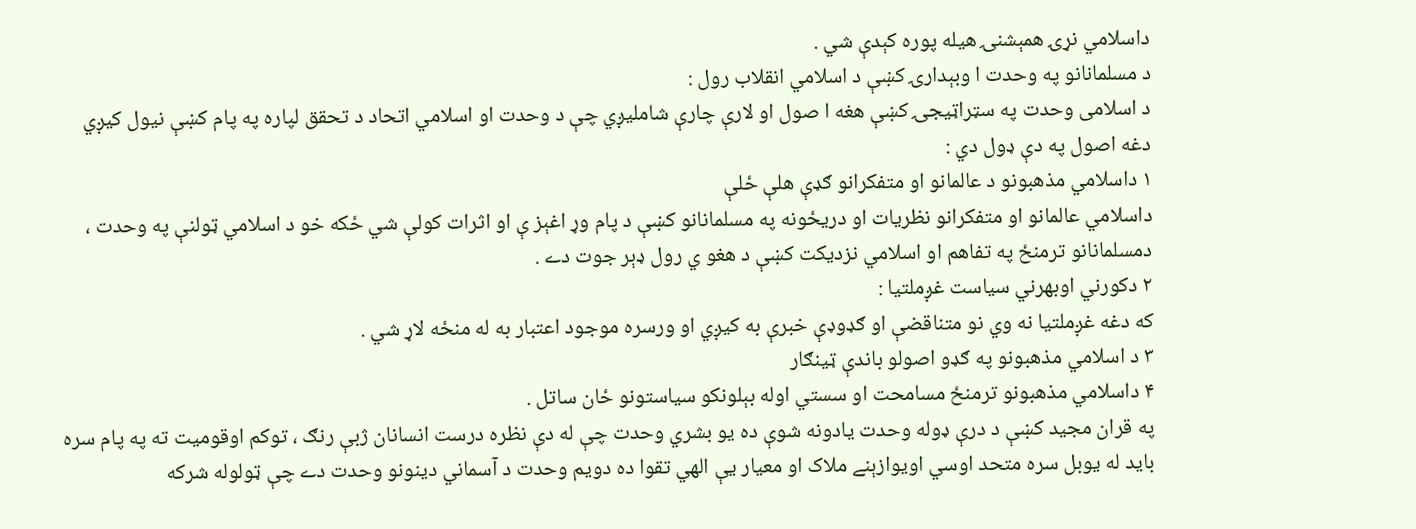داسلامي نړۍ همېشنۍ هيله پوره کېدې شي .
د مسلمانانو په وحدت ا وبېدارۍ کښې د اسلامي انقلاب رول :
د اسلامی وحدت په سټراټيجۍ کښې هغه ا صول او لارې چارې شامليږي چې د وحدت او اسلامي اتحاد د تحقق لپاره په پام کښې نيول کيږي دغه اصول په دې ډول دي :
۱ داسلامي مذهبونو د عالمانو او متفکرانو ګډې هلې ځلې
داسلامي عالمانو او متفکرانو نظريات او دريځونه په مسلمانانو کښې د پام وړ اغېز ې او اثرات کولې شي ځکه خو د اسلامي ټولنې په وحدت ، دمسلمانانو ترمنځ په تفاهم او اسلامي نزديکت کښې د هغو ي رول ډېر جوت دے .
۲ دکورني اوبهرني سياست غږملتيا :
که دغه غږملتيا نه وي نو متناقضې او ګډوډې خبرې به کيږي او ورسره موجود اعتبار به له منځه لاړ شي .
۳ د اسلامي مذهبونو په ګډو اصولو باندې ټينګار
۴ داسلامي مذهبونو ترمنځ مسامحت او سستي اوله بېلونکو سياستونو ځان ساتل .
په قران مجيد کښې د درې ډوله وحدت يادونه شوې ده يو بشري وحدت چې له دې نظره درست انسانان ژبې رنګ ، توکم اوقوميت ته په پام سره بايد له يوبل سره متحد اوسي اويوازېنے ملاک او معيار يې الهي تقوا ده دويم وحدت د آسماني دينونو وحدت دے چې ټولوله شرکه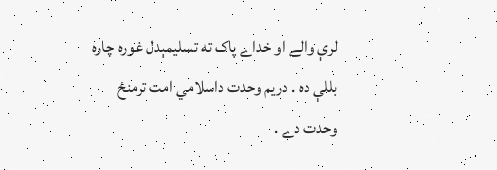لرې والے او خداے پاک ته تسليمېدل غوره چاره بللې ده . دريم وحدت داسلامي امت ترمنځ وحدت دے .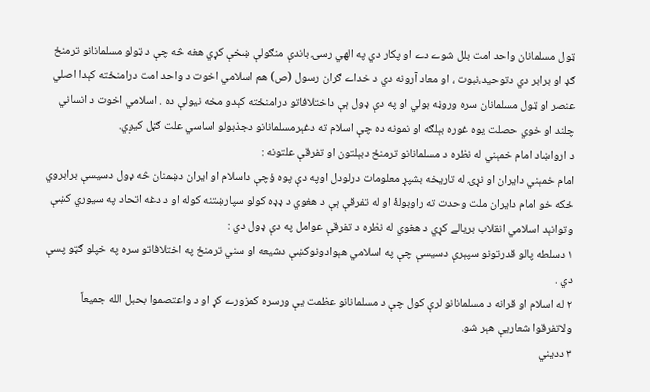ټول مسلمانان واحد امت بلل شوے دے او پکار دي په الهي رسۍ باندې منګولې ښخې کړي هغه څه چې د ټولو مسلمانانو ترمنځ ګډ او برابر دي دتوحيد،نبوت ، او معاد آرونه دي د خداے ګران رسول (ص) هم اسلامي اخوت د واحد امت درامنځته کېدا اصلي عنصر او ټول مسلمانان سره وروڼه بولي او په دې ډول ېې داختلافاتو درامنځته کېدو مخه نيولې ده . اسلامي اخوت د انساني چلند او خوي حصلت يوه غوره بېلګه او نمونه ده چې اسلام ته دغېرمسلمانانو دجذبولو اساسي علت ګڼل کيږي.
د ارواښاد امام خمېني له نظره د مسلمانانو ترمنځ دبېلتون او تفرقې علتونه :
امام خمېني دايران او نړۍ له تاريخه بشپړ معلومات درلودل اوپه دې پوه ؤچې داسلام او ايران دښمنان څه ډول دسيسې برابروي ځکه خو امام دايران ملت وحدت ته راوبولۀ او له تفرقې ېې د هغوي د ډډه کولو سپارښتنه کوله او د دغه اتحاد په سيوري کښې وتوانېد اسلامي انقلاب بريالے کړي د هغوي له نظره د تفرقې عوامل په دې ډول دي :
۱ دسلطه پالو قدرتونو سپېرې دسيسې چې په اسلامي هېوادونوکښې دشيعه او سني ترمنځ په اختلافاتو سره په خپلو ګټو پسې دي .
۲ له اسلام او قرانه د مسلمانانو لرې کول چې د مسلمانانو عظمت يې ورسره کمزورے کړ او د واعتصموا بحبل الله جميعاً ولاتفرقوا شعاريې هېر شو.
۳ دديني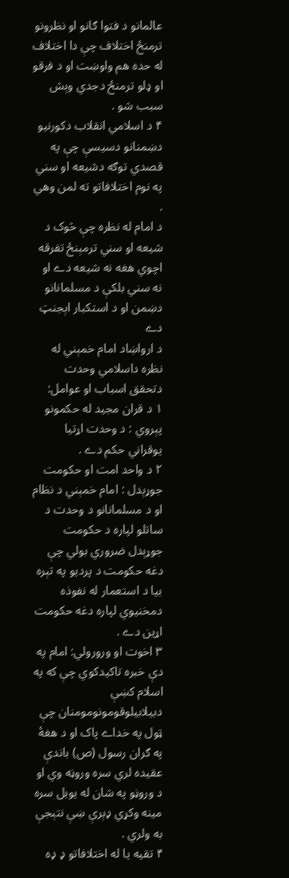عالمانو د فتوا ګانو او نظرونو ترمنځ اختلاف چې دا اختلاف له حده هم واوښت او د فرقو او ډلو ترمنځ دجدي وېش سبب شو .
۴ د اسلامي انقلاب دکورنيو دښمنانو دسيسې چې په قصدي توګه دشيعه او سني په نوم اختلافاتو ته لمن وهي .
د امام له نظره چې څوک د شيعه او سني ترمېنځ تفرقه اچوي هغه نه شيعه دے او نه سني بلکې د مسلمانانو دښمن او د استکبار اېجنټ دے
د ارواښاد امام خمېني له نظره داسلامي وحدت دتحقق اسباب او عوامل:
۱ د قران مجيد له حکمونو پېروي : د وحدت اړتيا يوقراني حکم دے .
۲ د واحد امت او حکومت جوړېدل : امام خمېني د نظام او د مسلمانانو د وحدت د ساتلو لپاره د حکومت جوړېدل ضروري بولي چې دغه حکومت د پرديو په تېره بيا د استعمار له نفوذه دمخنيوي لپاره دغه حکومت اړين دے .
۳ اخوت او ورورولي: امام په دې خبره تاکيدکوي چې که په اسلام کښې دبيلابيلوقومونومومنان چې ټول په خداے پاک او د هغۀ په ګران رسول (ص) باندې عقيده لري سره وروڼه وي او د وروڼو په شان له يوبل سره مينه وکړي ډېرې ښې نتېجې به ولري .
۴ تقيه يا له اختلافاتو ډ ډه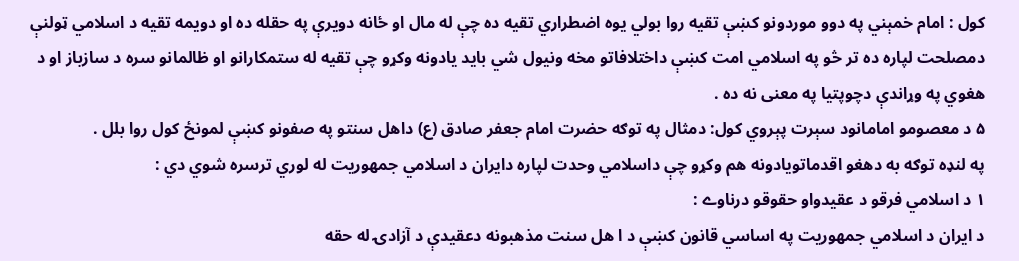کول : امام خمېني په دوو موردونو کښې تقيه روا بولي يوه اضطراري تقيه ده چې له مال او ځانه دويرې په حقله ده او دويمه تقيه د اسلامي ټولنې دمصلحت لپاره ده تر څو په اسلامي امت کښې داختلافاتو مخه ونيول شي بايد يادونه وکړو چې تقيه له ستمکارانو او ظالمانو سره د سازباز او د هغوي په وړاندې دچوپتيا په معنی نه ده .
۵ د معصومو امامانود سېرت پېروي کول: دمثال په توګه حضرت امام جعفر صادق (ع) داهل سنتو په صفونو کښې لمونځ کول روا بلل .
په لنډه توګه به دهغو اقدماتويادونه هم وکړو چې داسلامي وحدت لپاره دايران د اسلامي جمهوريت له لوري ترسره شوي دي :
۱ د اسلامي فرقو د عقيدواو حقوقو درناوے :
د ايران د اسلامي جمهوريت په اساسي قانون کښې د ا هل سنت مذهبونه دعقيدې د آزادۍ له حقه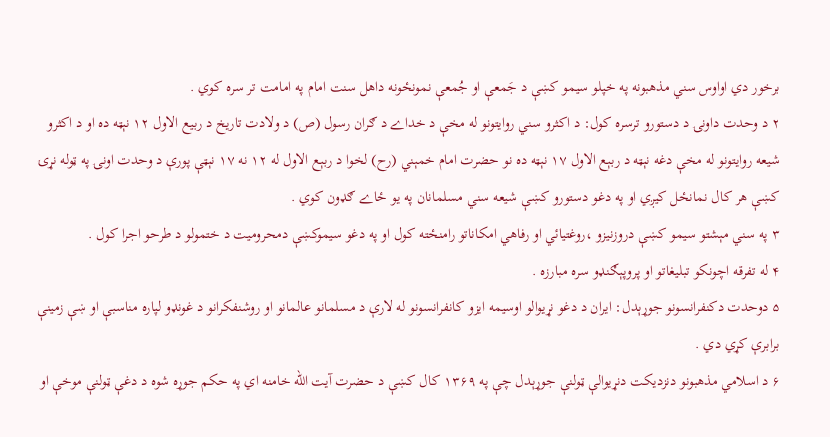برخور دي اواوس سني مذهبونه په خپلو سيمو کښې د جَمعې او جُمعې نمونځونه داهل سنت امام په امامت تر سره کوي .
۲ د وحدت داونۍ د دستورو ترسره کول: د اکثرو سني روايتونو له مخې د خداے د ګران رسول (ص) د ولادت تاريخ د ربيع الاول ۱۲ نېټه ده او د اکثرو شيعه روايتونو له مخې دغه نېټه د ربېع الاول ۱۷ نېټه ده نو حضرت امام خمېني (رح) لخوا د ربېع الاول له ١٢ نه ١٧ نېټې پورې د وحدت اونۍ په ټوله نړۍ کښې هر کال نمانځل کيږي او په دغو دستورو کښې شيعه سني مسلمانان په يو ځاے ګډون کوي .
۳ په سني مېشتو سيمو کښې دروزنيزو ،روغتيائي او رفاهي امکاناتو رامنځته کول او په دغو سيموکښې دمحروميت د ختمولو د طرحو اجرا کول .
۴ له تفرقه اچونکو تبليغاتو او پروپېګنډو سره مبارزه .
۵ دوحدت دکنفرانسونو جوړېدل: ايران د دغو نړيوالو اوسيمه ايزو کانفرانسونو له لارې د مسلمانو عالمانو او روشنفکرانو د غونډو لپاره مناسبې او ښې زمينې برابرې کړي دي .
۶ د اسلامي مذهبونو دنزديکت دنړيوالې ټولنې جوړېدل چې په ۱۳۶۹ کال کښې د حضرت آيت الله خامنه اي په حکم جوړه شوه د دغې ټولنې موخې او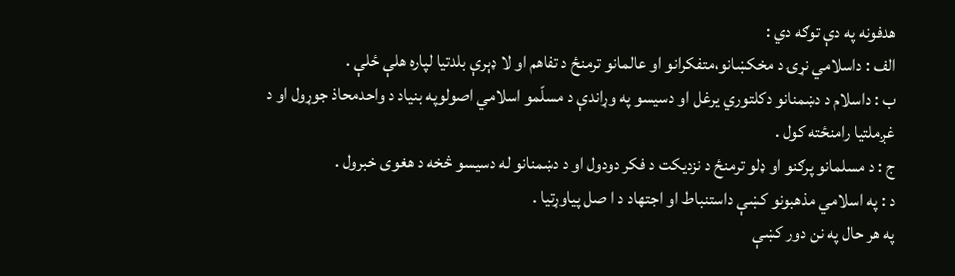هدفونه په دې توګه دي :
الف : داسلامي نړۍ د مخکښانو،متفکرانو او عالمانو ترمنځ د تفاهم او لا ډېرې بلدتيا لپاره هلې ځلې .
ب : داسلام د دښمنانو دکلتوري يرغل او دسيسو په وړاندې د مسلّمو اسلامي اصولوپه بنياد د واحدمحاذ جوړول او د غږملتيا رامنځته کول .
ج : د مسلمانو پرګنو او ډلو ترمنځ د نزديکت د فکر دودول او د دښمنانو له دسيسو څخه د هغوی خبرول .
د : په اسلامي مذهبونو کښې داستنباط او اجتهاد د ا صل پياوړتيا .
په هر حال په نن دور کښې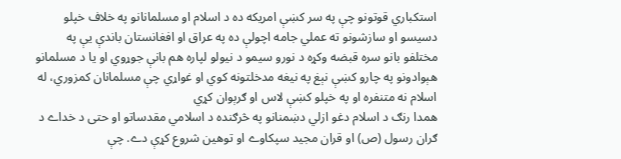استکباري قوتونو چې په سر کښې امريکه ده د اسلام او مسلمانانو په خلاف خپلو دسيسو او سازشونو ته عملي جامه اچولې ده په عراق او افغانستان باندې يې په مختلفو بانو سره قبضه وکړه د نورو سيمو د نيولو لپاره هم بانې جوړوي او يا د مسلمانو هېوادونو په چارو کښې نېغ په نيغه مدخلتونه کوي او غواړي چې مسلمانان کمزوري، له اسلام نه متنفره او په خپلو کښې لاس او ګرېوان کړي
همدا رنګ د اسلام دغو ازلي دښمنانو په څرګنده د اسلامي مقدساتو او حتی د خداے د ګران رسول (ص) او قران مجيد سپکاوے او توهين شروع کړې دے. چې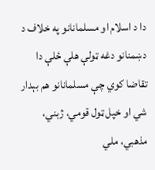دا د اسلام او مسلمانانو په خلاف د دښمنانو دغه ټولې هلې ځلې دا تقاضا کوي چې مسلمانانو هم بېدار شي او خپل ټول قومي، ژبني، مذهبي، ملي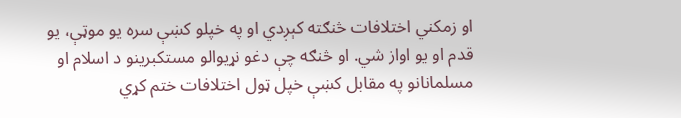او زمکني اختلافات څنګته کېږدي او په خپلو کښې سره يو موټې، يو قدم او يو اواز شي. او څنګه چې دغو نړيوالو مستکبرينو د اسلام او مسلمانانو په مقابل کښې خپل ټول اختلافات ختم کړي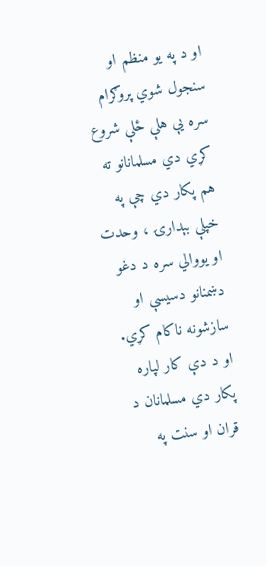او د په يو منظم او سنجول شوي پروګرام سره يې هلې ځلې شروع کړي دي مسلمانانو ته هم پکار دي چې په خپلې بېدارۍ ، وحدت او يووالي سره د دغو دښمنانو دسيسې او سازشونه ناکام کړي.
او د دې کار لپاره پکار دي مسلمانان د قران او سنت په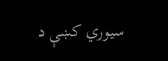سيوري کښې د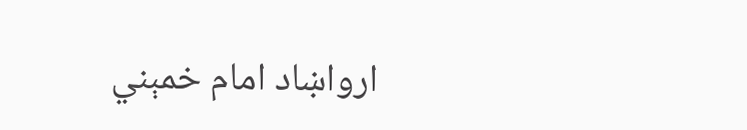ارواښاد امام خمېني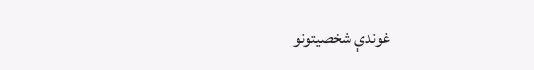غوندې شخصيتونو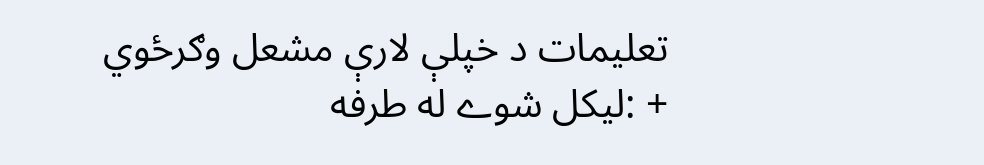تعليمات د خپلې لارې مشعل وګرځوي
+ :ليکل شوے له طرفه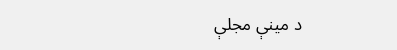د مينې مجلې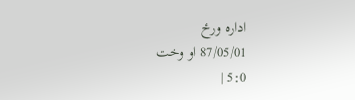اداره ورځ
87/05/01 او وخت
5:0 |